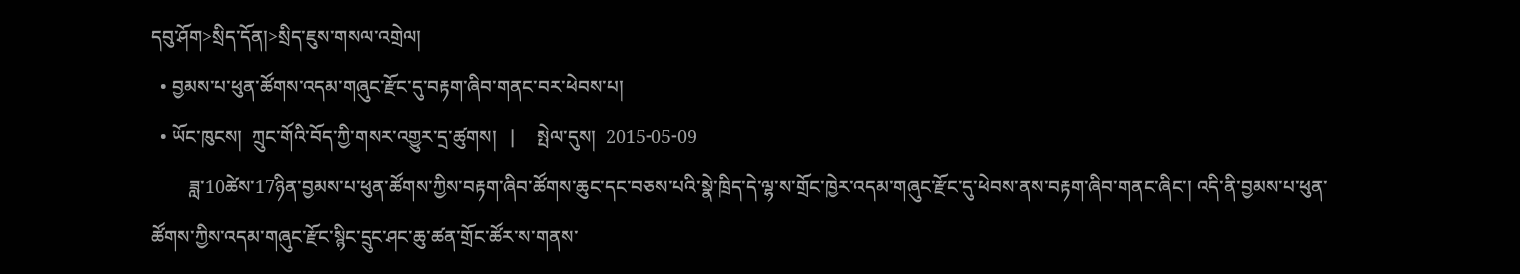དབུ་ཤོག>སྲིད་དོན།>སྲིད་ཇུས་གསལ་འགྲེལ།
  • བྱམས་པ་ཕུན་ཚོགས་འདམ་གཞུང་རྫོང་དུ་བརྟག་ཞིབ་གནང་བར་ཕེབས་པ།
  • ཡོང་ཁུངས།  ཀྲུང་གོའི་བོད་ཀྱི་གསར་འགྱུར་དྲ་ཚུགས།   |     སྤེལ་དུས།  2015-05-09
        ཟླ་10ཚེས་17ཉིན་བྱམས་པ་ཕུན་ཚོགས་ཀྱིས་བརྟག་ཞིབ་ཚོགས་ཆུང་དང་བཅས་པའི་སྣེ་ཁྲིད་དེ་ལྷ་ས་གྲོང་ཁྱེར་འདམ་གཞུང་རྫོང་དུ་ཕེབས་ནས་བརྟག་ཞིབ་གནང་ཞིང་། འདི་ནི་བྱམས་པ་ཕུན་ཚོགས་ཀྱིས་འདམ་གཞུང་རྫོང་སྙིང་དྲུང་ཤང་ཆུ་ཚན་གྲོང་ཚོར་ས་གནས་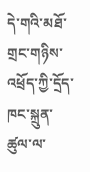དེ་གའི་མཐོ་གྲང་གཉིས་འཕྲོད་ཀྱི་དྲོད་ཁང་སྐྲུན་ཚུལ་ལ་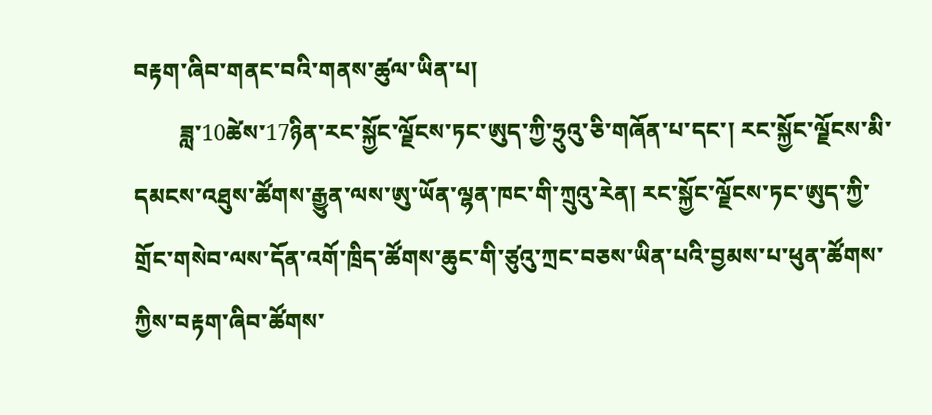བརྟག་ཞིབ་གནང་བའི་གནས་ཚུལ་ཡིན་པ།
        ཟླ་10ཚེས་17ཉིན་རང་སྐྱོང་ལྗོངས་ཏང་ཨུད་ཀྱི་ཧྲུའུ་ཅི་གཞོན་པ་དང་། རང་སྐྱོང་ལྗོངས་མི་དམངས་འཐུས་ཚོགས་རྒྱུན་ལས་ཨུ་ཡོན་ལྷན་ཁང་གི་ཀྲུའུ་རེན། རང་སྐྱོང་ལྗོངས་ཏང་ཨུད་ཀྱི་གྲོང་གསེབ་ལས་དོན་འགོ་ཁྲིད་ཚོགས་ཆུང་གི་ཙུའུ་ཀྲང་བཅས་ཡིན་པའི་བྱམས་པ་ཕུན་ཚོགས་ཀྱིས་བརྟག་ཞིབ་ཚོགས་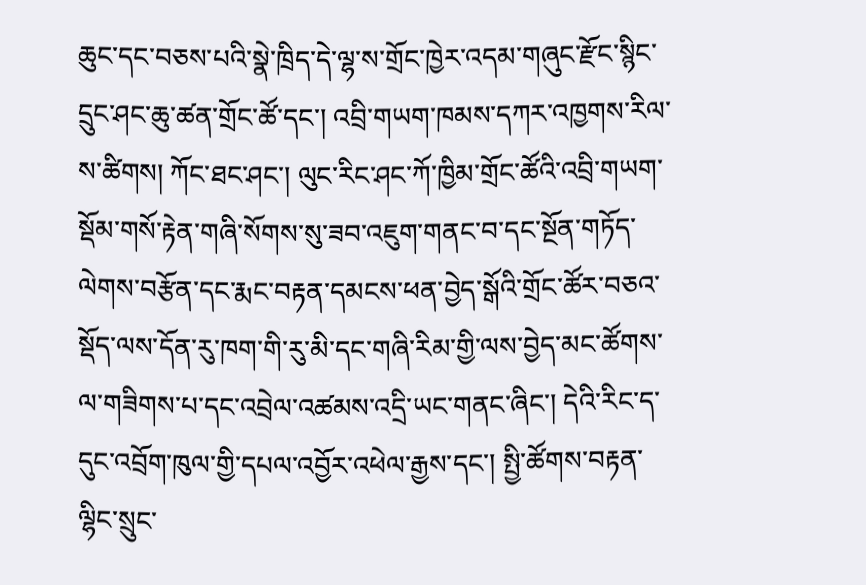ཆུང་དང་བཅས་པའི་སྣེ་ཁྲིད་དེ་ལྷ་ས་གྲོང་ཁྱེར་འདམ་གཞུང་རྫོང་སྙིང་དྲུང་ཤང་ཆུ་ཚན་གྲོང་ཚོ་དང་། འབྲི་གཡག་ཁམས་དཀར་འཁྱགས་རིལ་ས་ཚིགས། ཀོང་ཐང་ཤང་། ལུང་རིང་ཤང་ཀོ་ཁྱིམ་གྲོང་ཚོའི་འབྲི་གཡག་སྡོམ་གསོ་རྟེན་གཞི་སོགས་སུ་ཟབ་འཇུག་གནང་བ་དང་སྔོན་གཏོད་ལེགས་བརྩོན་དང་རྨང་བརྟན་དམངས་ཕན་བྱེད་སྒོའི་གྲོང་ཚོར་བཅའ་སྡོད་ལས་དོན་རུ་ཁག་གི་རུ་མི་དང་གཞི་རིམ་གྱི་ལས་བྱེད་མང་ཚོགས་ལ་གཟིགས་པ་དང་འབྲེལ་འཚམས་འདྲི་ཡང་གནང་ཞིང་། དེའི་རིང་ད་དུང་འབྲོག་ཁུལ་གྱི་དཔལ་འབྱོར་འཕེལ་རྒྱས་དང་། སྤྱི་ཚོགས་བརྟན་ལྷིང་སྲུང་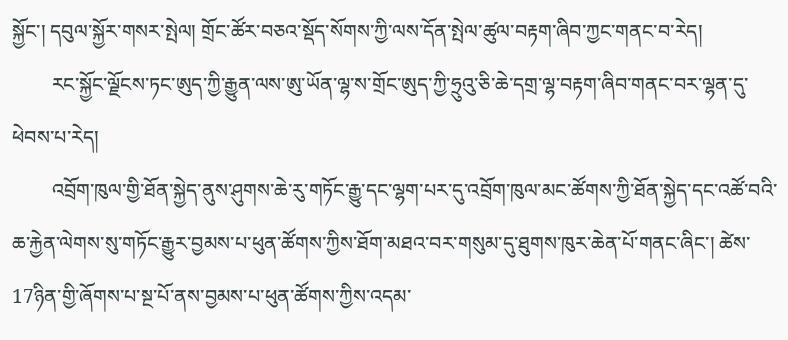སྐྱོང་། དབུལ་སྐྱོར་གསར་སྤེལ། གྲོང་ཚོར་བཅའ་སྡོད་སོགས་ཀྱི་ལས་དོན་སྤེལ་ཚུལ་བརྟག་ཞིབ་ཀྱང་གནང་བ་རེད།
        རང་སྐྱོང་ལྗོངས་ཏང་ཨུད་ཀྱི་རྒྱུན་ལས་ཨུ་ཡོན་ལྷ་ས་གྲོང་ཨུད་ཀྱི་ཧྲུའུ་ཅི་ཆེ་དགྲ་ལྷ་བརྟག་ཞིབ་གནང་བར་ལྷན་དུ་ཕེབས་པ་རེད།
        འབྲོག་ཁུལ་གྱི་ཐོན་སྐྱེད་ནུས་ཤུགས་ཆེ་རུ་གཏོང་རྒྱུ་དང་ལྷག་པར་དུ་འབྲོག་ཁུལ་མང་ཚོགས་ཀྱི་ཐོན་སྐྱེད་དང་འཚོ་བའི་ཆ་རྐྱེན་ལེགས་སུ་གཏོང་རྒྱུར་བྱམས་པ་ཕུན་ཚོགས་ཀྱིས་ཐོག་མཐའ་བར་གསུམ་དུ་ཐུགས་ཁུར་ཆེན་པོ་གནང་ཞིང་། ཚེས་17ཉིན་གྱི་ཞོགས་པ་སྔ་པོ་ནས་བྱམས་པ་ཕུན་ཚོགས་ཀྱིས་འདམ་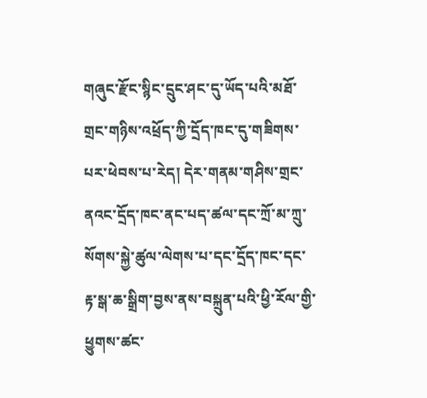གཞུང་རྫོང་སྙིང་དྲུང་ཤང་དུ་ཡོད་པའི་མཐོ་གྲང་གཉིས་འཕྲོད་ཀྱི་དྲོད་ཁང་དུ་གཟིགས་པར་ཕེབས་པ་རེད། དེར་གནམ་གཤིས་གྲང་ནའང་དྲོད་ཁང་ནང་པད་ཚལ་དང་ཀྲོ་མ་ཀྲུ་སོགས་སྐྱེ་ཚུལ་ལེགས་པ་དང་དྲོད་ཁང་དང་རྟ་སྒ་ཆ་སྒྲིག་བྱས་ནས་བསྐྲུན་པའི་ཕྱི་རོལ་གྱི་ཕྱུགས་ཚང་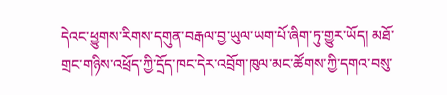དེའང་ཕྱུགས་རིགས་དགུན་བརྒལ་བྱ་ཡུལ་ཡག་པོ་ཞིག་ཏུ་གྱུར་ཡོད། མཐོ་གྲང་གཉིས་འཕྲོད་ཀྱི་དྲོད་ཁང་དེར་འབྲོག་ཁུལ་མང་ཚོགས་ཀྱི་དགའ་བསུ་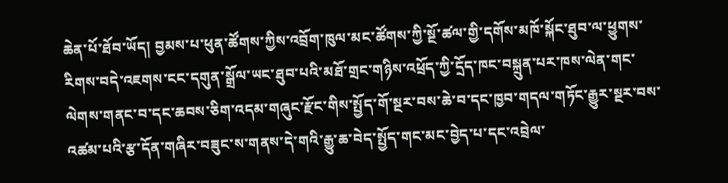ཆེན་པོ་ཐོབ་ཡོད། བྱམས་པ་ཕུན་ཚོགས་ཀྱིས་འབྲོག་ཁུལ་མང་ཚོགས་ཀྱི་སྔོ་ཚལ་གྱི་དགོས་མཁོ་སྐོང་ཐུབ་ལ་ཕྱུགས་རིགས་བདེ་འཇགས་ངང་དགུན་སྒྲོལ་ཡང་ཐུབ་པའི་མཐོ་གྲང་གཉིས་འཕྲོད་ཀྱི་དྲོད་ཁང་བསྐྲུན་པར་ཁས་ལེན་གང་ལེགས་གནང་བ་དང་ཆབས་ཅིག་འདམ་གཞུང་རྫོང་གིས་སྤྱོད་གོ་སྔར་བས་ཆེ་བ་དང་ཁྱབ་གདལ་གཏོང་རྒྱུར་སྔར་བས་འཚམ་པའི་རྩ་དོན་གཞིར་བཟུང་ས་གནས་དེ་གའི་རྒྱུ་ཆ་བེད་སྤྱོད་གང་མང་བྱེད་པ་དང་འབྲེལ་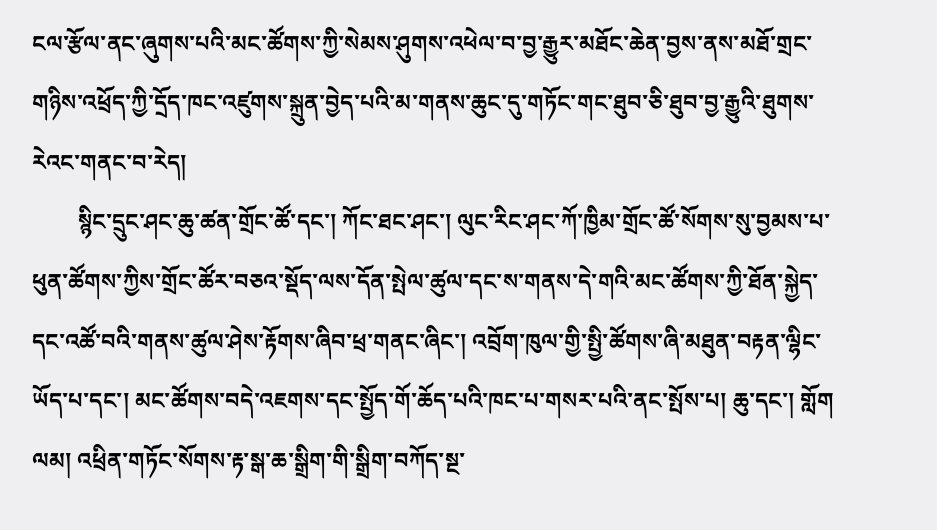ངལ་རྩོལ་ནང་ཞུགས་པའི་མང་ཚོགས་ཀྱི་སེམས་ཤུགས་འཕེལ་བ་བྱ་རྒྱུར་མཐོང་ཆེན་བྱས་ནས་མཐོ་གྲང་གཉིས་འཕྲོད་ཀྱི་དྲོད་ཁང་འཛུགས་སྐྲུན་བྱེད་པའི་མ་གནས་ཆུང་དུ་གཏོང་གང་ཐུབ་ཅི་ཐུབ་བྱ་རྒྱུའི་ཐུགས་རེའང་གནང་བ་རེད།
        སྙིང་དྲུང་ཤང་ཆུ་ཚན་གྲོང་ཚོ་དང་། ཀོང་ཐང་ཤང་། ལུང་རིང་ཤང་ཀོ་ཁྱིམ་གྲོང་ཚོ་སོགས་སུ་བྱམས་པ་ཕུན་ཚོགས་ཀྱིས་གྲོང་ཚོར་བཅའ་སྡོད་ལས་དོན་སྤེལ་ཚུལ་དང་ས་གནས་དེ་གའི་མང་ཚོགས་ཀྱི་ཐོན་སྐྱེད་དང་འཚོ་བའི་གནས་ཚུལ་ཤེས་རྟོགས་ཞིབ་ཕྲ་གནང་ཞིང་། འབྲོག་ཁུལ་གྱི་སྤྱི་ཚོགས་ཞི་མཐུན་བརྟན་ལྷིང་ཡོད་པ་དང་། མང་ཚོགས་བདེ་འཇགས་དང་སྤྱོད་གོ་ཆོད་པའི་ཁང་པ་གསར་པའི་ནང་སྤོས་པ། ཆུ་དང་། གློག ལམ། འཕྲིན་གཏོང་སོགས་རྟ་སྒ་ཆ་སྒྲིག་གི་སྒྲིག་བཀོད་སྔ་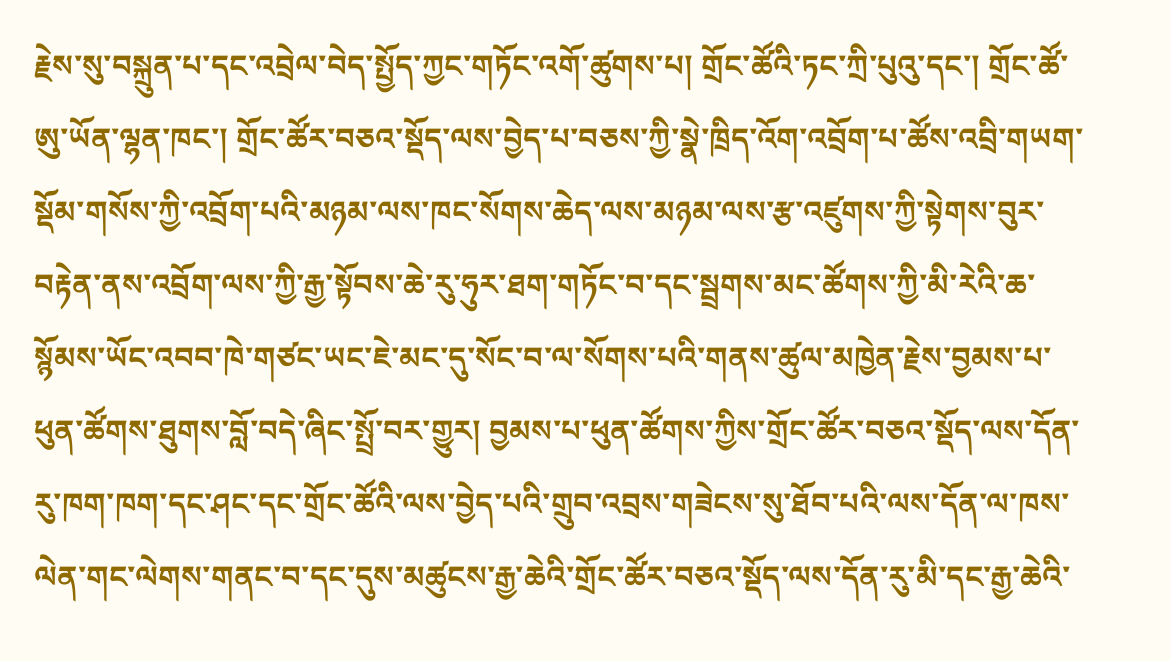རྗེས་སུ་བསྐྲུན་པ་དང་འབྲེལ་བེད་སྤྱོད་ཀྱང་གཏོང་འགོ་ཚུགས་པ། གྲོང་ཚོའི་ཏང་ཀྲི་པུའུ་དང་། གྲོང་ཚོ་ཨུ་ཡོན་ལྷན་ཁང་། གྲོང་ཚོར་བཅའ་སྡོད་ལས་བྱེད་པ་བཅས་ཀྱི་སྣེ་ཁྲིད་འོག་འབྲོག་པ་ཚོས་འབྲི་གཡག་སྡོམ་གསོས་ཀྱི་འབྲོག་པའི་མཉམ་ལས་ཁང་སོགས་ཆེད་ལས་མཉམ་ལས་རྩ་འཛུགས་ཀྱི་སྟེགས་བུར་བརྟེན་ནས་འབྲོག་ལས་ཀྱི་རྒྱ་སྟོབས་ཆེ་རུ་ཧུར་ཐག་གཏོང་བ་དང་སྦྲགས་མང་ཚོགས་ཀྱི་མི་རེའི་ཆ་སྙོམས་ཡོང་འབབ་ཁེ་གཙང་ཡང་ཇེ་མང་དུ་སོང་བ་ལ་སོགས་པའི་གནས་ཚུལ་མཁྱེན་རྗེས་བྱམས་པ་ཕུན་ཚོགས་ཐུགས་བློ་བདེ་ཞིང་སྤྲོ་བར་གྱུར། བྱམས་པ་ཕུན་ཚོགས་ཀྱིས་གྲོང་ཚོར་བཅའ་སྡོད་ལས་དོན་རུ་ཁག་ཁག་དང་ཤང་དང་གྲོང་ཚོའི་ལས་བྱེད་པའི་གྲུབ་འབྲས་གཟེངས་སུ་ཐོབ་པའི་ལས་དོན་ལ་ཁས་ལེན་གང་ལེགས་གནང་བ་དང་དུས་མཚུངས་རྒྱ་ཆེའི་གྲོང་ཚོར་བཅའ་སྡོད་ལས་དོན་རུ་མི་དང་རྒྱ་ཆེའི་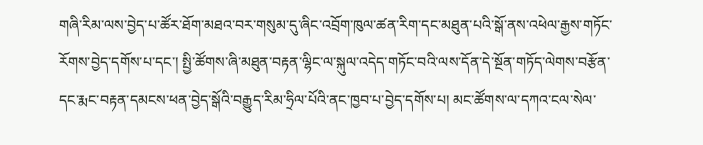གཞི་རིམ་ལས་བྱེད་པ་ཚོར་ཐོག་མཐའ་བར་གསུམ་དུ་ཞིང་འབྲོག་ཁུལ་ཚན་རིག་དང་མཐུན་པའི་སྒོ་ནས་འཕེལ་རྒྱས་གཏོང་རོགས་བྱེད་དགོས་པ་དང་། སྤྱི་ཚོགས་ཞི་མཐུན་བརྟན་ལྷིང་ལ་སྐུལ་འདེད་གཏོང་བའི་ལས་དོན་དེ་སྔོན་གཏོད་ལེགས་བརྩོན་དང་རྨང་བརྟན་དམངས་ཕན་བྱེད་སྒོའི་བརྒྱུད་རིམ་ཧྲིལ་པོའི་ནང་ཁྱབ་པ་བྱེད་དགོས་པ། མང་ཚོགས་ལ་དཀའ་ངལ་སེལ་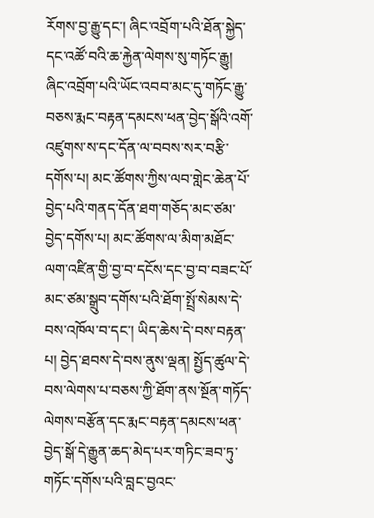རོགས་བྱ་རྒྱུ་དང་། ཞིང་འབྲོག་པའི་ཐོན་སྐྱེད་དང་འཚོ་བའི་ཆ་རྐྱེན་ལེགས་སུ་གཏོང་རྒྱུ། ཞིང་འབྲོག་པའི་ཡོང་འབབ་མང་དུ་གཏོང་རྒྱུ་བཅས་རྨང་བརྟན་དམངས་ཕན་བྱེད་སྒོའི་འགོ་འཛུགས་ས་དང་དོན་ལ་བབས་སར་བརྩི་དགོས་པ། མང་ཚོགས་ཀྱིས་ལབ་གླེང་ཆེན་པོ་བྱེད་པའི་གནད་དོན་ཐག་གཅོད་མང་ཙམ་བྱེད་དགོས་པ། མང་ཚོགས་ལ་མིག་མཐོང་ལག་འཛིན་གྱི་བྱ་བ་དངོས་དང་བྱ་བ་བཟང་པོ་མང་ཙམ་སྒྲུབ་དགོས་པའི་ཐོག་སྤྲོ་སེམས་དེ་བས་འཁོལ་བ་དང་། ཡིད་ཆེས་དེ་བས་བརྟན་པ། བྱེད་ཐབས་དེ་བས་ནུས་ལྡན། སྤྱོད་ཚུལ་དེ་བས་ལེགས་པ་བཅས་ཀྱི་ཐོག་ནས་སྔོན་གཏོད་ལེགས་བརྩོན་དང་རྨང་བརྟན་དམངས་ཕན་བྱེད་སྒོ་དེ་རྒྱུན་ཆད་མེད་པར་གཏིང་ཟབ་ཏུ་གཏོང་དགོས་པའི་བླང་བྱའང་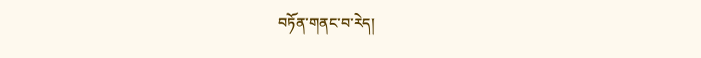བཏོན་གནང་བ་རེད།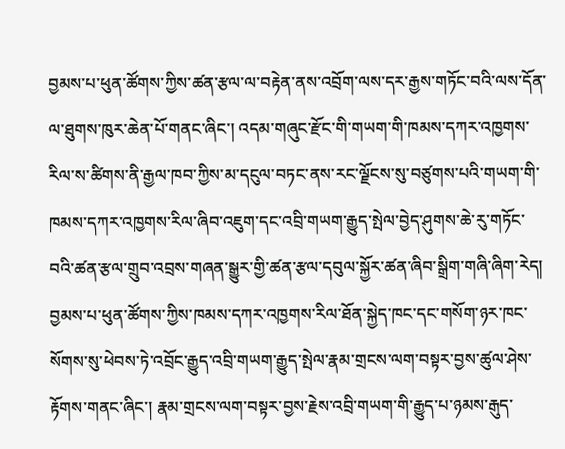བྱམས་པ་ཕུན་ཚོགས་ཀྱིས་ཚན་རྩལ་ལ་བརྟེན་ནས་འབྲོག་ལས་དར་རྒྱས་གཏོང་བའི་ལས་དོན་ལ་ཐུགས་ཁུར་ཆེན་པོ་གནང་ཞིང་། འདམ་གཞུང་རྫོང་གི་གཡག་གི་ཁམས་དཀར་འཁྱགས་རིལ་ས་ཚིགས་ནི་རྒྱལ་ཁབ་ཀྱིས་མ་དངུལ་བཏང་ནས་རང་ལྗོངས་སུ་བཙུགས་པའི་གཡག་གི་ཁམས་དཀར་འཁྱགས་རིལ་ཞིབ་འཇུག་དང་འབྲི་གཡག་རྒྱུད་སྤེལ་བྱེད་ཤུགས་ཆེ་རུ་གཏོང་བའི་ཚན་རྩལ་གྲུབ་འབྲས་གཞན་སྒྱུར་གྱི་ཚན་རྩལ་དབུལ་སྐྱོར་ཚན་ཞིབ་སྒྲིག་གཞི་ཞིག་རེད། བྱམས་པ་ཕུན་ཚོགས་ཀྱིས་ཁམས་དཀར་འཁྱགས་རིལ་ཐོན་སྐྱེད་ཁང་དང་གསོག་ཉར་ཁང་སོགས་སུ་ཕེབས་ཏེ་འབྲོང་རྒྱུད་འབྲི་གཡག་རྒྱུད་སྤེལ་རྣམ་གྲངས་ལག་བསྟར་བྱས་ཚུལ་ཤེས་རྟོགས་གནང་ཞིང་། རྣམ་གྲངས་ལག་བསྟར་བྱས་རྗེས་འབྲི་གཡག་གི་རྒྱུད་པ་ཉམས་རྒུད་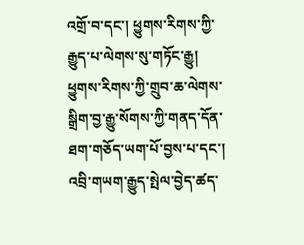འགྲོ་བ་དང་། ཕྱུགས་རིགས་ཀྱི་རྒྱུད་པ་ལེགས་སུ་གཏོང་རྒྱུ། ཕྱུགས་རིགས་ཀྱི་གྲུབ་ཆ་ལེགས་སྒྲིག་བྱ་རྒྱུ་སོགས་ཀྱི་གནད་དོན་ཐག་གཅོད་ཡག་པོ་བྱས་པ་དང་། འབྲི་གཡག་རྒྱུད་སྤེལ་བྱེད་ཚད་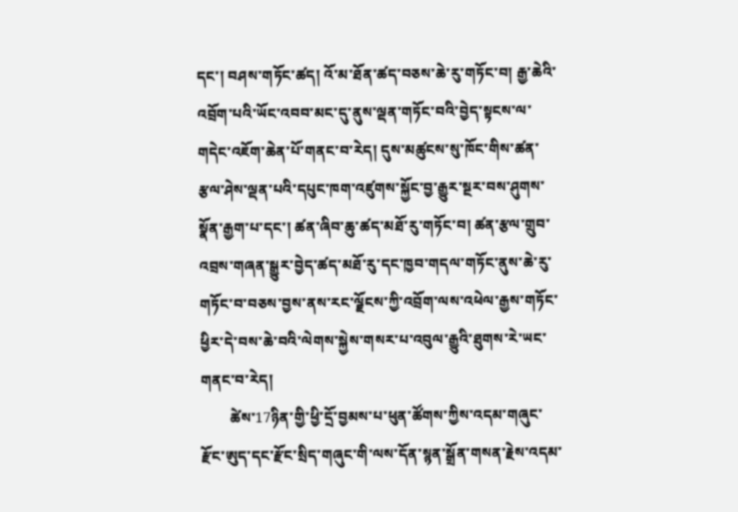དང་། བཤས་གཏོང་ཚད། འོ་མ་ཐོན་ཚད་བཅས་ཆེ་རུ་གཏོང་བ། རྒྱ་ཆེའི་འབྲོག་པའི་ཡོང་འབབ་མང་དུ་ནུས་ལྡན་གཏོང་བའི་བྱེད་སྟངས་ལ་གདེང་འཇོག་ཆེན་པོ་གནང་བ་རེད། དུས་མཚུངས་སུ་ཁོང་གིས་ཚན་རྩལ་ཤེས་ལྡན་པའི་དཔུང་ཁག་འཛུགས་སྐྱོང་བྱ་རྒྱུར་སྔར་བས་ཤུགས་སྣོན་རྒྱག་པ་དང་། ཚན་ཞིབ་ཆུ་ཚད་མཐོ་རུ་གཏོང་བ། ཚན་རྩལ་གྲུབ་འབྲས་གཞན་སྒྱུར་བྱེད་ཚད་མཐོ་རུ་དང་ཁྱབ་གདལ་གཏོང་ནུས་ཆེ་རུ་གཏོང་བ་བཅས་བྱས་ནས་རང་ལྗོངས་ཀྱི་འབྲོག་ལས་འཕེལ་རྒྱས་གཏོང་ཕྱིར་དེ་བས་ཆེ་བའི་ལེགས་སྐྱེས་གསར་པ་འབུལ་རྒྱུའི་ཐུགས་རེ་ཡང་གནང་བ་རེད།
        ཚེས་17ཉིན་གྱི་ཕྱི་དྲོ་བྱམས་པ་ཕུན་ཚོགས་ཀྱིས་འདམ་གཞུང་རྫོང་ཨུད་དང་རྫོང་སྲིད་གཞུང་གི་ལས་དོན་སྙན་སྒྲོན་གསན་རྗེས་འདམ་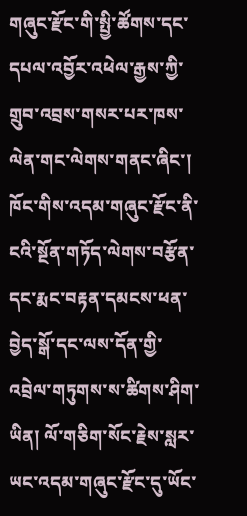གཞུང་རྫོང་གི་སྤྱི་ཚོགས་དང་དཔལ་འབྱོར་འཕེལ་རྒྱས་ཀྱི་གྲུབ་འབྲས་གསར་པར་ཁས་ལེན་གང་ལེགས་གནང་ཞིང་། ཁོང་གིས་འདམ་གཞུང་རྫོང་ནི་ངའི་སྔོན་གཏོད་ལེགས་བརྩོན་དང་རྨང་བརྟན་དམངས་ཕན་བྱེད་སྒོ་དང་ལས་དོན་གྱི་འབྲེལ་གཏུགས་ས་ཚིགས་ཤིག་ཡིན། ལོ་གཅིག་སོང་རྗེས་སླར་ཡང་འདམ་གཞུང་རྫོང་དུ་ཡོང་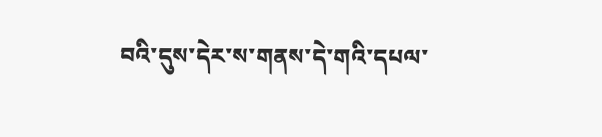བའི་དུས་དེར་ས་གནས་དེ་གའི་དཔལ་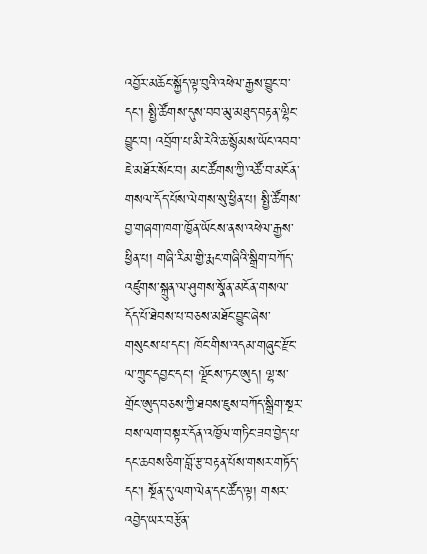འབྱོར་མཆོང་སྐྱོད་ལྟ་བུའི་འཕེལ་རྒྱས་བྱུང་བ་དང་། སྤྱི་ཚོགས་དུས་བབ་མུ་མཐུད་བརྟན་ལྷིང་བྱུང་བ། འབྲོག་པ་མི་རེའི་ཆ་སྙོམས་ཡོང་འབབ་ཇེ་མཐོར་སོང་བ། མང་ཚོགས་ཀྱི་འཚོ་བ་མངོན་གསལ་དོད་པོས་ལེགས་སུ་ཕྱིན་པ། སྤྱི་ཚོགས་བྱ་གཞག་ཁག་ཁྱོན་ཡོངས་ནས་འཕེལ་རྒྱས་ཕྱིན་པ། གཞི་རིམ་གྱི་རྨང་གཞིའི་སྒྲིག་བཀོད་འཛུགས་སྐྲུན་ལ་ཤུགས་སྣོན་མངོན་གསལ་དོད་པོ་ཐེབས་པ་བཅས་མཐོང་བྱུང་ཞེས་གསུངས་པ་དང་། ཁོང་གིས་འདམ་གཞུང་རྫོང་ལ་ཀྲུང་དབྱང་དང་། ལྗོངས་ཏང་ཨུད། ལྷ་ས་གྲོང་ཨུད་བཅས་ཀྱི་ཐབས་ཇུས་བཀོད་སྒྲིག་སྔར་བས་ལག་བསྟར་དོན་འཁྱོལ་གཏིང་ཟབ་བྱེད་པ་དང་ཆབས་ཅིག་བློ་རྩ་བརྟན་པོས་གསར་གཏོད་དང་། སྔོན་དུ་ལག་ལེན་དང་ཚོད་ལྟ། གསར་འབྱེད་ཡར་བརྩོན་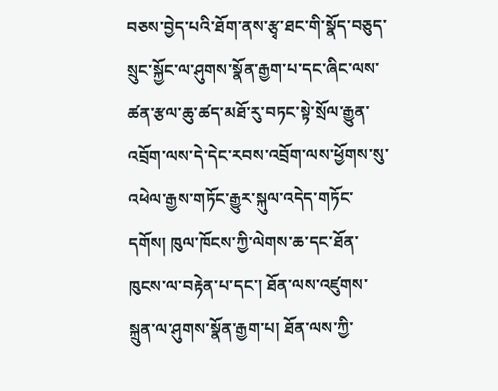བཅས་བྱེད་པའི་ཐོག་ནས་རྩྭ་ཐང་གི་སྣོད་བཅུད་སྲུང་སྐྱོང་ལ་ཤུགས་སྣོན་རྒྱག་པ་དང་ཞིང་ལས་ཚན་རྩལ་ཆུ་ཚད་མཐོ་རུ་བཏང་སྟེ་སྲོལ་རྒྱུན་འབྲོག་ལས་དེ་དེང་རབས་འབྲོག་ལས་ཕྱོགས་སུ་འཕེལ་རྒྱས་གཏོང་རྒྱུར་སྐུལ་འདེད་གཏོང་དགོས། ཁུལ་ཁོངས་ཀྱི་ལེགས་ཆ་དང་ཐོན་ཁུངས་ལ་བརྟེན་པ་དང་། ཐོན་ལས་འཛུགས་སྐྲུན་ལ་ཤུགས་སྣོན་རྒྱག་པ། ཐོན་ལས་ཀྱི་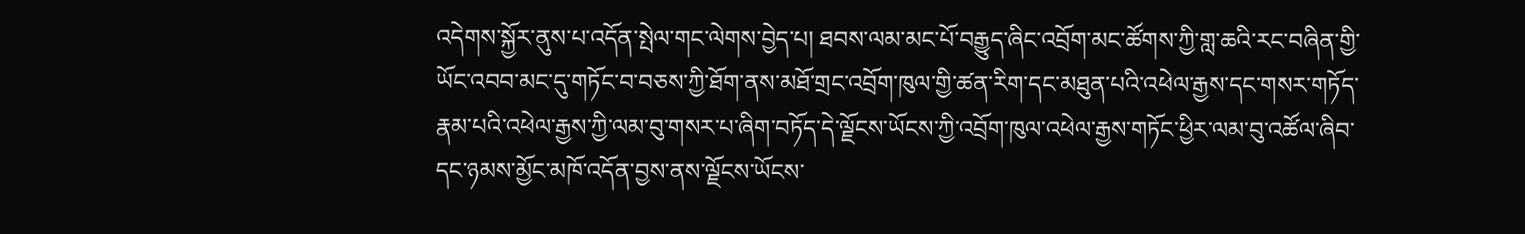འདེགས་སྐྱོར་ནུས་པ་འདོན་སྤེལ་གང་ལེགས་བྱེད་པ། ཐབས་ལམ་མང་པོ་བརྒྱུད་ཞིང་འབྲོག་མང་ཚོགས་ཀྱི་གླ་ཆའི་རང་བཞིན་གྱི་ཡོང་འབབ་མང་དུ་གཏོང་བ་བཅས་ཀྱི་ཐོག་ནས་མཐོ་གྲང་འབྲོག་ཁུལ་གྱི་ཚན་རིག་དང་མཐུན་པའི་འཕེལ་རྒྱས་དང་གསར་གཏོད་རྣམ་པའི་འཕེལ་རྒྱས་ཀྱི་ལམ་བུ་གསར་པ་ཞིག་བཏོད་དེ་ལྗོངས་ཡོངས་ཀྱི་འབྲོག་ཁུལ་འཕེལ་རྒྱས་གཏོང་ཕྱིར་ལམ་བུ་འཚོལ་ཞིབ་དང་ཉམས་མྱོང་མཁོ་འདོན་བྱས་ནས་ལྗོངས་ཡོངས་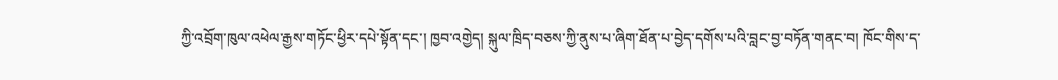ཀྱི་འབྲོག་ཁུལ་འཕེལ་རྒྱས་གཏོང་ཕྱིར་དཔེ་སྟོན་དང་། ཁྱབ་འགྱེད། སྐུལ་ཁྲིད་བཅས་ཀྱི་ནུས་པ་ཞིག་ཐོན་པ་བྱེད་དགོས་པའི་བླང་བྱ་བཏོན་གནང་བ། ཁོང་གིས་ད་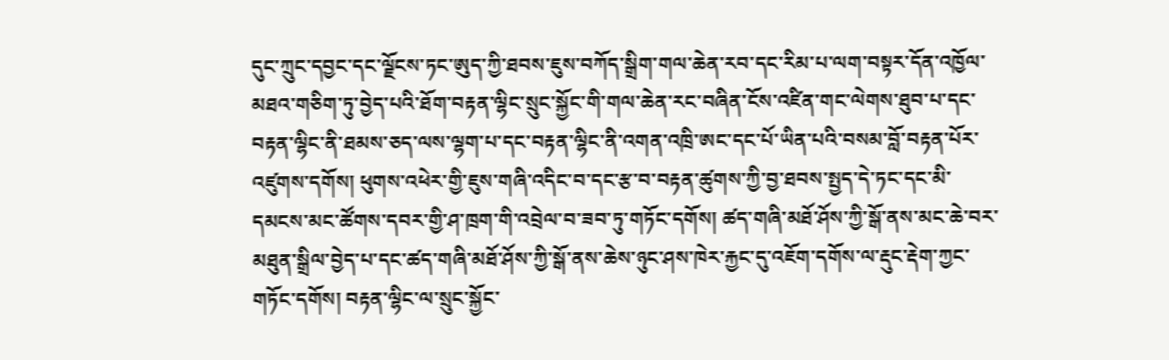དུང་ཀྲུང་དབྱང་དང་ལྗོངས་ཏང་ཨུད་ཀྱི་ཐབས་ཇུས་བཀོད་སྒྲིག་གལ་ཆེན་རབ་དང་རིམ་པ་ལག་བསྟར་དོན་འཁྱོལ་མཐའ་གཅིག་ཏུ་བྱེད་པའི་ཐོག་བརྟན་ལྷིང་སྲུང་སྐྱོང་གི་གལ་ཆེན་རང་བཞིན་ངོས་འཛིན་གང་ལེགས་ཐུབ་པ་དང་བརྟན་ལྷིང་ནི་ཐམས་ཅད་ལས་ལྷག་པ་དང་བརྟན་ལྷིང་ནི་འགན་འཁྲི་ཨང་དང་པོ་ཡིན་པའི་བསམ་བློ་བརྟན་པོར་འཛུགས་དགོས། ཕུགས་འཕེར་གྱི་ཇུས་གཞི་འདིང་བ་དང་རྩ་བ་བརྟན་ཚུགས་ཀྱི་བྱ་ཐབས་སྤྱད་དེ་ཏང་དང་མི་དམངས་མང་ཚོགས་དབར་གྱི་ཤ་ཁྲག་གི་འབྲེལ་བ་ཟབ་ཏུ་གཏོང་དགོས། ཚད་གཞི་མཐོ་ཤོས་ཀྱི་སྒོ་ནས་མང་ཆེ་བར་མཐུན་སྒྲིལ་བྱེད་པ་དང་ཚད་གཞི་མཐོ་ཤོས་ཀྱི་སྒོ་ནས་ཆེས་ཉུང་ཤས་ཁེར་རྐྱང་དུ་འཇོག་དགོས་ལ་རྡུང་རྡེག་ཀྱང་གཏོང་དགོས། བརྟན་ལྷིང་ལ་སྲུང་སྐྱོང་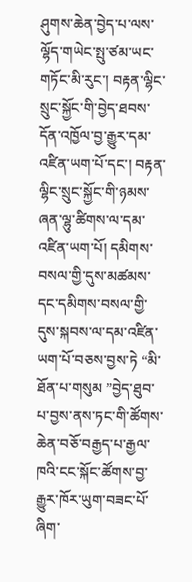ཤུགས་ཆེན་བྱེད་པ་ལས་ལྷོད་གཡེང་སྤུ་ཙམ་ཡང་གཏོང་མི་རུང་། བརྟན་ལྷིང་སྲུང་སྐྱོང་གི་བྱེད་ཐབས་དོན་འཁྱོལ་བྱ་རྒྱུར་དམ་འཛིན་ཡག་པོ་དང་། བརྟན་ལྷིང་སྲུང་སྐྱོང་གི་ཉམས་ཞན་ལྷུ་ཚིགས་ལ་དམ་འཛིན་ཡག་པོ། དམིགས་བསལ་གྱི་དུས་མཚམས་དང་དམིགས་བསལ་གྱི་དུས་སྐབས་ལ་དམ་འཛིན་ཡག་པོ་བཅས་བྱས་ཏེ “མི་ཐོན་པ་གསུམ ”བྱེད་ཐུབ་པ་བྱས་ནས་ཏང་གི་ཚོགས་ཆེན་བཅོ་བརྒྱད་པ་རྒྱལ་ཁའི་ངང་སྐོང་ཚོགས་བྱ་རྒྱུར་ཁོར་ཡུག་བཟང་པོ་ཞིག་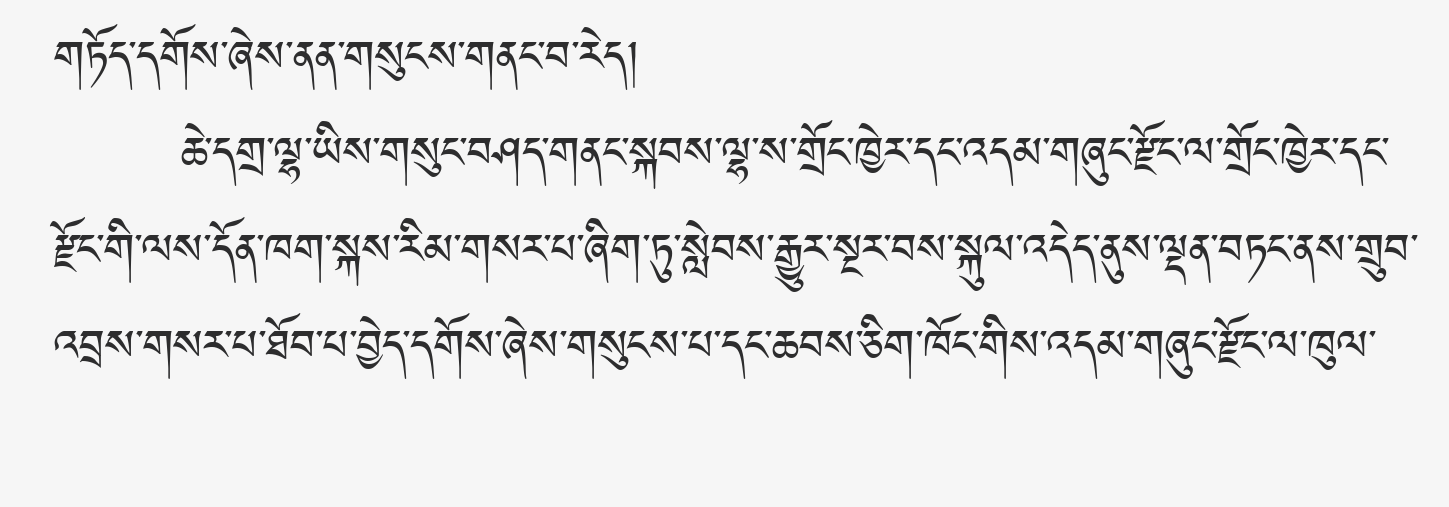གཏོད་དགོས་ཞེས་ནན་གསུངས་གནང་བ་རེད།
        ཆེ་དགྲ་ལྷ་ཡིས་གསུང་བཤད་གནང་སྐབས་ལྷ་ས་གྲོང་ཁྱེར་དང་འདམ་གཞུང་རྫོང་ལ་གྲོང་ཁྱེར་དང་རྫོང་གི་ལས་དོན་ཁག་སྐས་རིམ་གསར་པ་ཞིག་ཏུ་སླེབས་རྒྱུར་སྔར་བས་སྐུལ་འདེད་ནུས་ལྡན་བཏང་ནས་གྲུབ་འབྲས་གསར་པ་ཐོབ་པ་བྱེད་དགོས་ཞེས་གསུངས་པ་དང་ཆབས་ཅིག་ཁོང་གིས་འདམ་གཞུང་རྫོང་ལ་ཁུལ་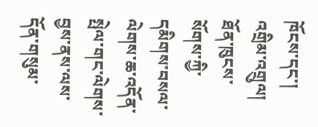ཁོངས་དང་། འགྲིམ་འགྲུལ། ཐོན་ཁུངས་སོགས་ཀྱི་དམིགས་བསལ་ལེགས་ཆ་འདོན་སྤེལ་གང་ལེགས་བྱས་ནས་ལས་དོན་གསུམ་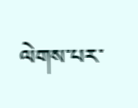ལེགས་པར་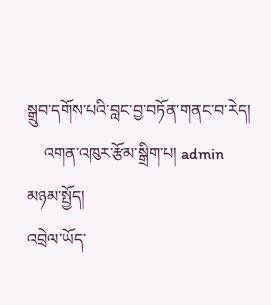སྒྲུབ་དགོས་པའི་བླང་བྱ་བཏོན་གནང་བ་རེད།
    འགན་འཁུར་རྩོམ་སྒྲིག་པ། admin
མཉམ་སྤྱོད།
འབྲེལ་ཡོད་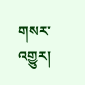གསར་འགྱུར།